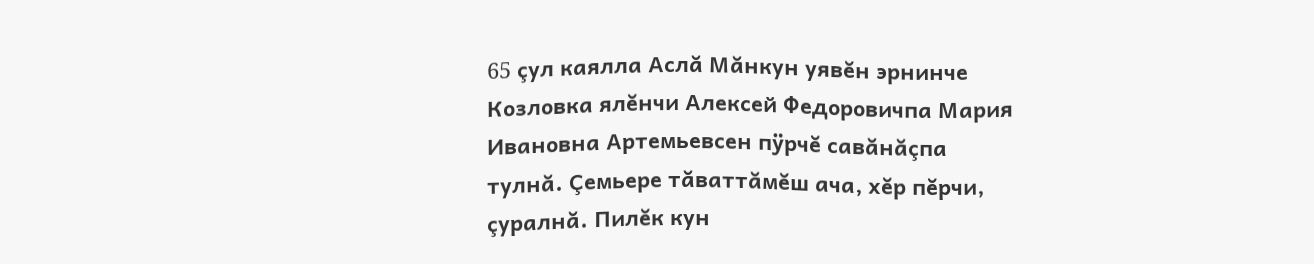65 çул каялла Аслă Мăнкун уявĕн эрнинче Козловка ялĕнчи Алексей Федоровичпа Мария Ивановна Артемьевсен пÿрчĕ савăнăçпа тулнă. Çемьере тăваттăмĕш ача, хĕр пĕрчи, çуралнă. Пилĕк кун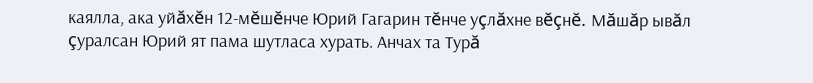каялла, ака уйăхĕн 12-мĕшĕнче Юрий Гагарин тĕнче уçлăхне вĕçнĕ. Мăшăр ывăл çуралсан Юрий ят пама шутласа хурать. Анчах та Турă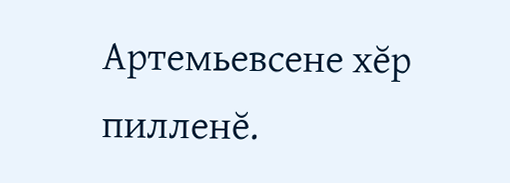Артемьевсене хĕр пилленĕ.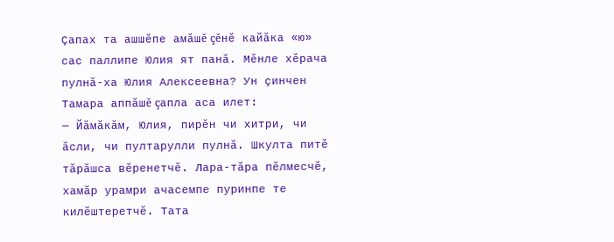Çапах та ашшĕпе амăшĕ çĕнĕ кайăка «ю» сас паллипе Юлия ят панă. Мĕнле хĕрача пулнă-ха Юлия Алексеевна? Ун çинчен Тамара аппăшĕ çапла аса илет:
— Йăмăкăм, Юлия, пирĕн чи хитри, чи ăсли, чи пултарулли пулнă. Шкулта питĕ тăрăшса вĕренетчĕ. Лара-тăра пĕлмесчĕ, хамăр урамри ачасемпе пуринпе те килĕштеретчĕ. Тата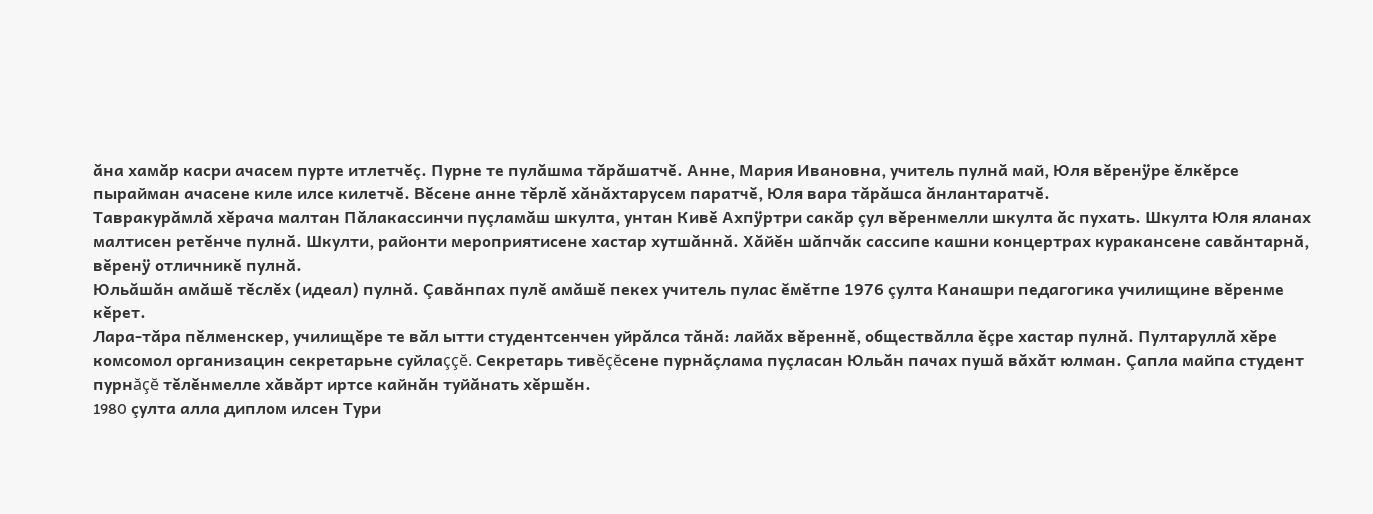ăна хамăр касри ачасем пурте итлетчĕç. Пурне те пулăшма тăрăшатчĕ. Анне, Мария Ивановна, учитель пулнă май, Юля вĕренÿре ĕлкĕрсе пырайман ачасене киле илсе килетчĕ. Вĕсене анне тĕрлĕ хăнăхтарусем паратчĕ, Юля вара тăрăшса ăнлантаратчĕ.
Тавракурăмлă хĕрача малтан Пăлакассинчи пуçламăш шкулта, унтан Кивĕ Ахпÿртри сакăр çул вĕренмелли шкулта ăс пухать. Шкулта Юля яланах малтисен ретĕнче пулнă. Шкулти, районти мероприятисене хастар хутшăннă. Хăйĕн шăпчăк сассипе кашни концертрах куракансене савăнтарнă, вĕренÿ отличникĕ пулнă.
Юльăшăн амăшĕ тĕслĕх (идеал) пулнă. Çавăнпах пулĕ амăшĕ пекех учитель пулас ĕмĕтпе 1976 çулта Канашри педагогика училищине вĕренме кĕрет.
Лара-тăра пĕлменскер, училищĕре те вăл ытти студентсенчен уйрăлса тăнă: лайăх вĕреннĕ, обществăлла ĕçре хастар пулнă. Пултаруллă хĕре комсомол организацин секретарьне суйлаççĕ. Секретарь тивĕçĕсене пурнăçлама пуçласан Юльăн пачах пушă вăхăт юлман. Çапла майпа студент пурнăçĕ тĕлĕнмелле хăвăрт иртсе кайнăн туйăнать хĕршĕн.
1980 çулта алла диплом илсен Тури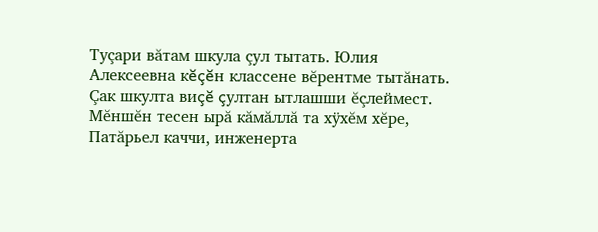Туçари вăтам шкула çул тытать. Юлия Алексеевна кĕçĕн классене вĕрентме тытăнать. Çак шкулта виçĕ çултан ытлашши ĕçлеймест. Мĕншĕн тесен ырă кăмăллă та хÿхĕм хĕре, Патăрьел каччи, инженерта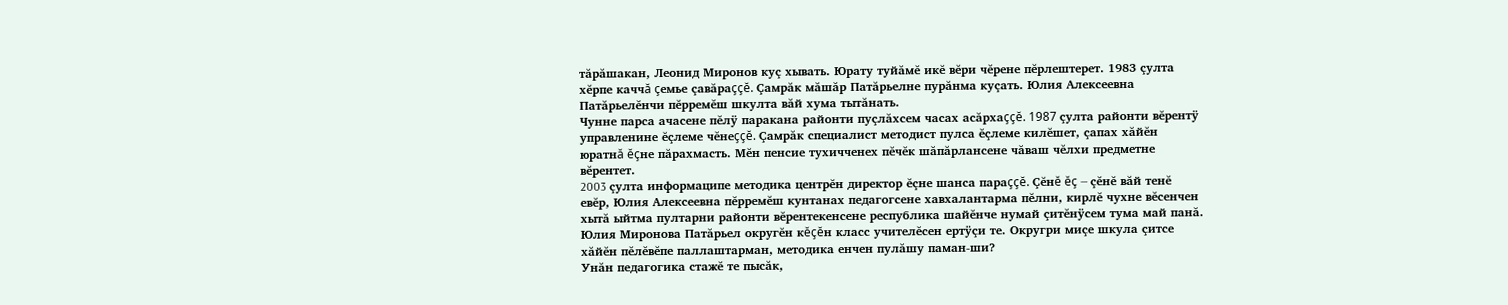тăрăшакан, Леонид Миронов куç хывать. Юрату туйăмĕ икĕ вĕри чĕрене пĕрлештерет. 1983 çулта хĕрпе каччă çемье çавăраççĕ. Çамрăк мăшăр Патăрьелне пурăнма куçать. Юлия Алексеевна Патăрьелĕнчи пĕрремĕш шкулта вăй хума тытăнать.
Чунне парса ачасене пĕлÿ паракана районти пуçлăхсем часах асăрхаççĕ. 1987 çулта районти вĕрентÿ управленине ĕçлеме чĕнеççĕ. Çамрăк специалист методист пулса ĕçлеме килĕшет, çапах хăйĕн юратнă ĕçне пăрахмасть. Мĕн пенсие тухичченех пĕчĕк шăпăрлансене чăваш чĕлхи предметне вĕрентет.
2003 çулта информаципе методика центрĕн директор ĕçне шанса параççĕ. Çĕнĕ ĕç — çĕнĕ вăй тенĕ евĕр, Юлия Алексеевна пĕрремĕш кунтанах педагогсене хавхалантарма пĕлни, кирлĕ чухне вĕсенчен хытă ыйтма пултарни районти вĕрентекенсене республика шайĕнче нумай çитĕнÿсем тума май панă.
Юлия Миронова Патăрьел округĕн кĕçĕн класс учителĕсен ертÿçи те. Округри миçе шкула çитсе хăйĕн пĕлĕвĕпе паллаштарман, методика енчен пулăшу паман-ши?
Унăн педагогика стажĕ те пысăк,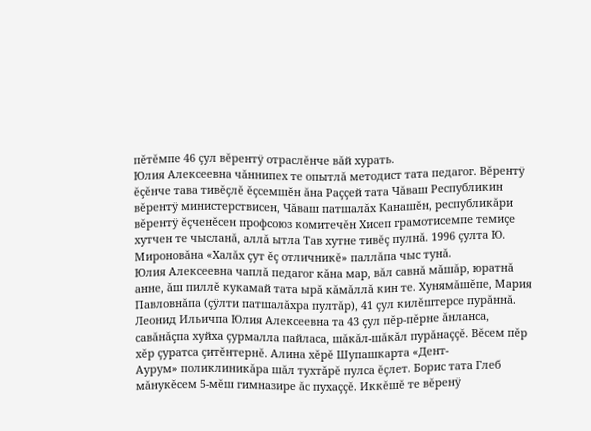пĕтĕмпе 46 çул вĕрентÿ отраслĕнче вăй хурать.
Юлия Алексеевна чăннипех те опытлă методист тата педагог. Вĕрентÿ ĕçĕнче тава тивĕçлĕ ĕçсемшĕн ăна Раççей тата Чăваш Республикин вĕрентÿ министерствисен, Чăваш патшалăх Канашĕн, республикăри вĕрентÿ ĕçченĕсен профсоюз комитечĕн Хисеп грамотисемпе темиçе хутчен те чысланă, аллă ытла Тав хутне тивĕç пулнă. 1996 çулта Ю. Мироновăна «Халăх çут ĕç отличникĕ» паллăпа чыс тунă.
Юлия Алексеевна чаплă педагог кăна мар, вăл савнă мăшăр, юратнă анне, ăш пиллĕ кукамай тата ырă кăмăллă кин те. Хунямăшĕпе, Мария Павловнăпа (çÿлти патшалăхра пултăр), 41 çул килĕштерсе пурăннă.
Леонид Ильичпа Юлия Алексеевна та 43 çул пĕр-пĕрне ăнланса, савăнăçпа хуйха çурмалла пайласа, шăкăл-шăкăл пурăнаççĕ. Вĕсем пĕр хĕр çуратса çитĕнтернĕ. Алина хĕрĕ Шупашкарта «Дент-
Аурум» поликлиникăра шăл тухтăрĕ пулса ĕçлет. Борис тата Глеб мăнукĕсем 5-мĕш гимназире ăс пухаççĕ. Иккĕшĕ те вĕренÿ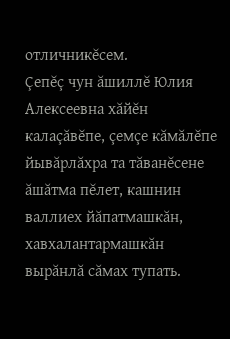отличникĕсем.
Çепĕç чун ăшиллĕ Юлия Алексеевна хăйĕн калаçăвĕпе, çемçе кăмăлĕпе йывăрлăхра та тăванĕсене ăшăтма пĕлет, кашнин валлиех йăпатмашкăн, хавхалантармашкăн вырăнлă сăмах тупать.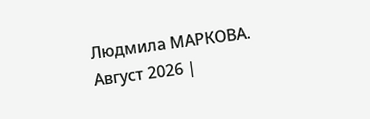Людмила МАРКОВА.
Август 2026 |